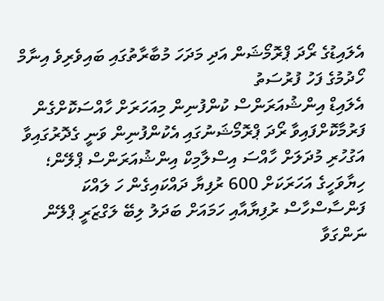އެލައިޑުގެ ރޯދަ ޕްރޮމޯޝަން އަދި މަދަހަ މުބާރާތުގައި ބައިވެރިވެ އިނާމް ހޯދުމުގެ ފަހު ފުރުސަތު
އެލައިޑް އިންޝުއަރަންސް ކުންފުނިން މިއަހަރަށް ހާއްސަކޮށްގެން ފަރުމާކޮށްފައިވާ ރޯދަ ޕްރޮމޯޝަނުގައި އެކުންފުނިން ވަނީ ގެދޮރުގައިވާ އަގުހުރި މުދަލަށް ހާއްސަ އިސްލާމިކް އިންޝުއަރަންސް ޕްލޭން؛ ހިޔާވަހީގެ އަހަރަކަށް 600 ރުފިޔާ ދައްކައިގެން ހަ ލައްކަ ފަންސާސްހާސް ރުފިޔާއާއި ހަމައަށް ބަދަލު ލިބޭ ލަގްޒަރީ ޕްލޭން ނަންގަވާ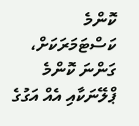ކޮންމެ ކަސްޓަމަރަކަށް، ގަންނަ ކޮންމެ ޕްލޭނަކާއި އެއް އަގުގެ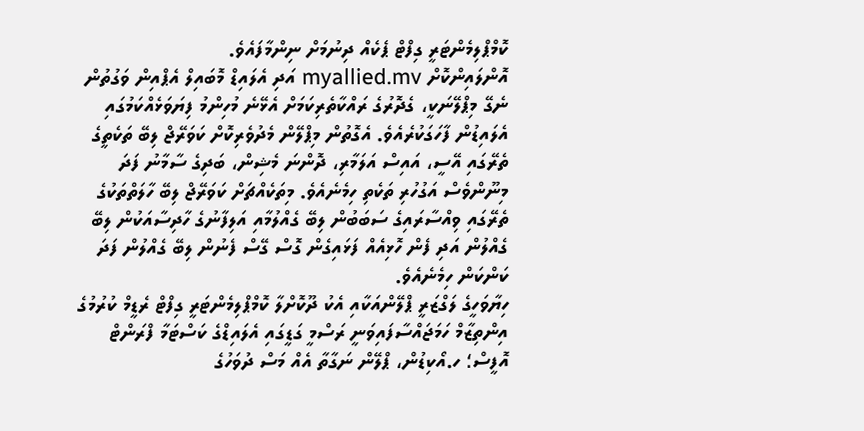ކޮމްޕްލިމެންޓަރީ ގިފްޓް ޕެކެއް ދިނުމަށް ނިންމާފައެވެ.
އޮންލައިންކޮށް myallied.mv އަދި އެލައިޑް މޮބައިލް އެޕްއިން ވަގުތުން ނެގޭ މިޕްލޭނަކީ، ގެދޮރުގެ ރައްކާތެރިކަމަށް އެޅޭނެ މުހިންމު ފިޔަވަޅެއްކަމުގައި އެލައިޑުން ފާހަގަކުރެއެވެ. އެގޮތުން މިޕްލޭން މެދުވެރިކޮށް ކަވަރޭޖް ލިބޭ ތަކެތީގެ ތެރޭގައި އޭސީ، އައިސް އަލަމާރި، ދޮންނަ މެޝިން، ބަދިގެ ސާމާނު ފަދަ މިނޫންވެސް އަގުހުރި ތަކެތި ހިމެނެއެވެ. މިތަކެއްޗަށް ކަވަރޭޖް ލިބޭ ހާލަތްތަކުގެ ތެރޭގައި ވިއްސާރައިގެ ސަބަބުން ލިބޭ ގެއްލުމާއި އަލިފާނުގެ ހާދިސާއަކުން ލިބޭ ގެއްލުން އަދި ފެން ހޮޅިއެއް ފަޅައިގެން ގޮސް ގޭސް ފެނުން ލިބޭ ގެއްލުން ފަދަ ކަންކަން ހިމެނެއެވެ.
ހިޔާވަހީގެ ލަގްޒަރީ ޕްލޭންއަކާއި އެކު ދޫކޮށްލާ ކޮމްޕްލިމެންޓަރީ ގިފްޓް ރެޑީމް ކުރުމުގެ އިންތިޒާމް ހަމަޖައްސާފައިވަނީ ރަސްމީ ގަޑީގައި އެލައިޑްގެ ކަސްޓަމާ ފްރަންޓް އޮފީސް؛ ހ.އޯކިޑުން، ޕްލޭން ނަގާތާ އެއް މަސް ދުވަހުގެ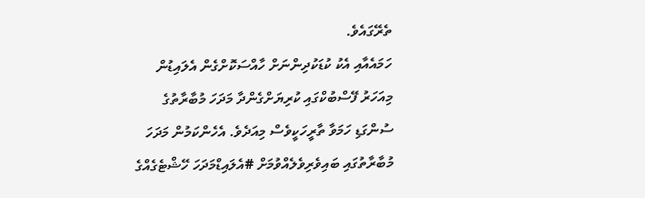ތެރޭގައެވެ.
ހަމައެއާއި އެކު ކުޑަކުދިންނަށް ހާއްސަކޮށްގެން އެލައިޑުން މިއަހަރު ފޭސްބުކްގައި ކުރިޔަށްގެންދާ މަދަހަ މުބާރާތުގެ ސުންގަޑި ހަމަވާ ތާރީހަކީވެސް މިއަދެވެ. އެހެންކަމުން މަދަހަ މުބާރާތުގައި ބައިވެރިވެލެއްވުމަށް #އެލައިޑްމަދަހަ ހޭޝްޓެގެއްގެ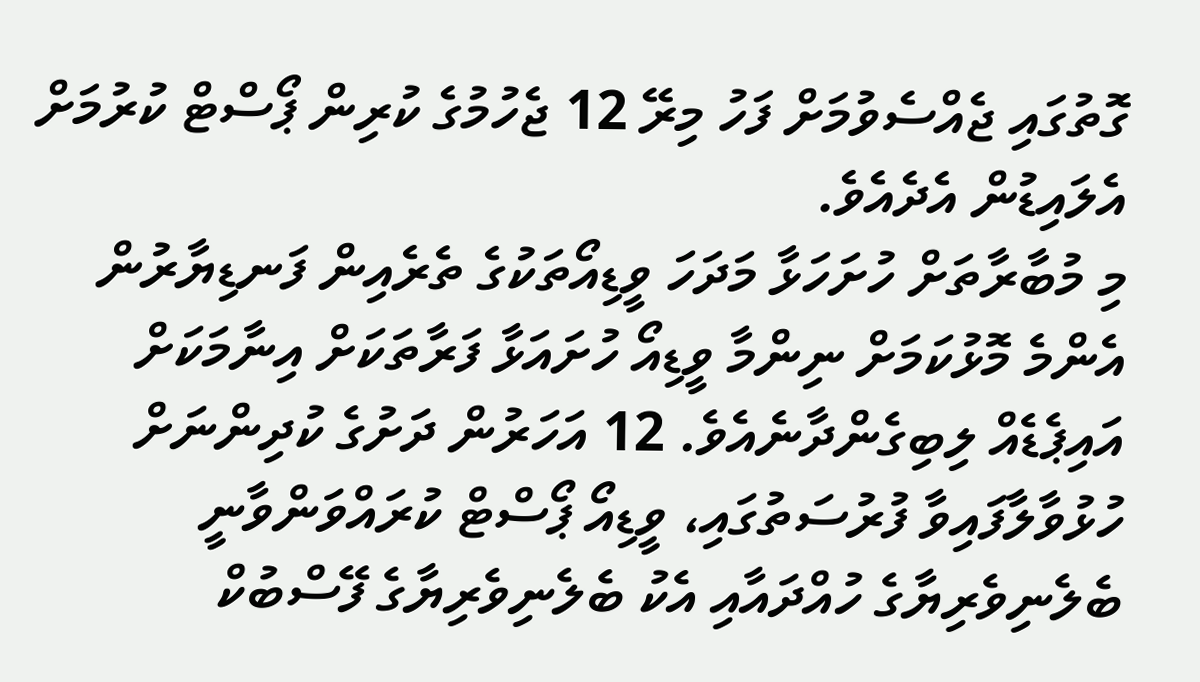ގޮތުގައި ޖެއްސެވުމަށް ފަހު މިރޭ 12 ޖެހުމުގެ ކުރިން ޕޯސްޓް ކުރުމަށް އެލައިޑުން އެދެއެވެ.
މި މުބާރާތަށް ހުށަހަޅާ މަދަހަ ވީޑިއޯތަކުގެ ތެރެއިން ފަނޑިޔާރުން އެންމެ މޮޅުކަމަށް ނިންމާ ވީޑިއޯ ހުށައަޅާ ފަރާތަކަށް އިނާމަކަށް އައިޕެޑެއް ލިބިގެންދާނެއެވެ. 12 އަހަރުން ދަށުގެ ކުދިންނަށް ހުޅުވާލާފައިވާ ފުރުސަތުގައި، ވީޑިއޯ ޕޯސްޓް ކުރައްވަންވާނީ ބެލެނިވެރިޔާގެ ހުއްދައާއި އެކު ބެލެނިވެރިޔާގެ ފޭސްބުކް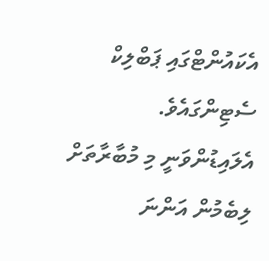އެކައުންޓްގައި ޕަބްލިކް ސެޓިންގައެވެ.
އެލައިޑުންވަނީ މި މުބާރާތަށް ލިބެމުން އަންނަ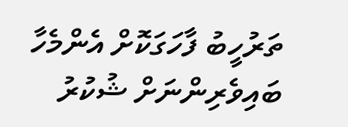ތަރުހީބު ފާހަގަކޮށް އެންމެހާ ބައިވެރިންނަށް ޝުކުރު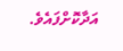އަދާކޮށްފައެވެ.